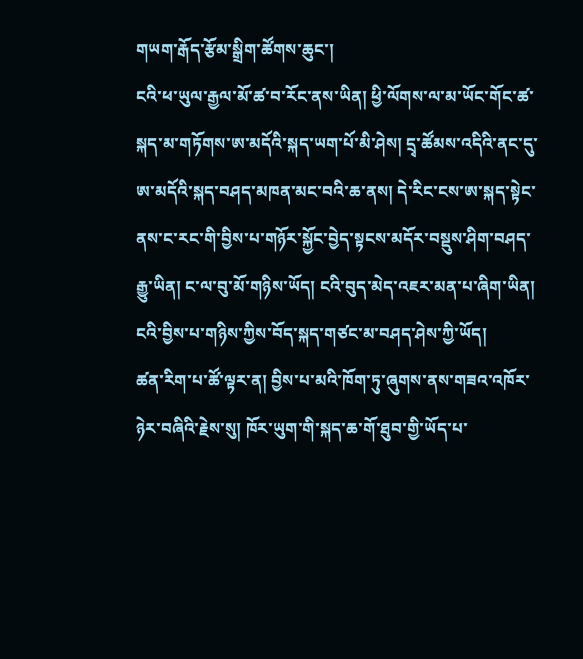གཡག་རྒོད་རྩོམ་སྒྲིག་ཚོགས་ཆུང་།
ངའི་ཕ་ཡུལ་རྒྱལ་མོ་ཚ་བ་རོང་ནས་ཡིན། ཕྱི་ལོགས་ལ་མ་ཡོང་གོང་ཚ་སྐད་མ་གཏོགས་ཨ་མདོའི་སྐད་ཡག་པོ་མི་ཤེས། དྲྭ་ཚོམས་འདིའི་ནང་དུ་ཨ་མདོའི་སྐད་བཤད་མཁན་མང་བའི་ཆ་ནས། དེ་རིང་ངས་ཨ་སྐད་སྟེང་ནས་ང་རང་གི་བྱིས་པ་གཉོར་སྐྱོང་བྱེད་སྟངས་མདོར་བསྡུས་ཤིག་བཤད་རྒྱུ་ཡིན། ང་ལ་བུ་མོ་གཉིས་ཡོད། ངའི་བུད་མེད་འཇར་མན་པ་ཞིག་ཡིན། ངའི་བྱིས་པ་གཉིས་ཀྱིས་བོད་སྐད་གཙང་མ་བཤད་ཤེས་ཀྱི་ཡོད།
ཚན་རིག་པ་ཚོ་ལྟར་ན། བྱིས་པ་མའི་ཁོག་ཏུ་ཞུགས་ནས་གཟའ་འཁོར་ཉེར་བཞིའི་རྗེས་སུ། ཁོར་ཡུག་གི་སྐད་ཆ་གོ་ཐུབ་གྱི་ཡོད་པ་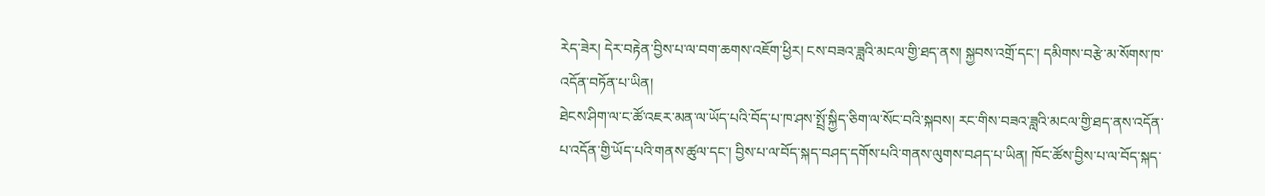རེད་ཟེར། དེར་བརྟེན་བྱིས་པ་ལ་བག་ཆགས་འཇོག་ཕྱིར། ངས་བཟའ་ཟླའི་མངལ་གྱི་ཐད་ནས། སྐྱབས་འགྲོ་དང་། དམིགས་བརྩེ་མ་སོགས་ཁ་འདོན་བཏོན་པ་ཡིན།
ཐེངས་ཤིག་ལ་ང་ཚོ་འཇར་མན་ལ་ཡོད་པའི་བོད་པ་ཁ་ཤས་སྤྲོ་སྐྱིད་ཅིག་ལ་སོང་བའི་སྐབས། རང་གིས་བཟའ་ཟླའི་མངལ་གྱི་ཐད་ནས་འདོན་པ་འདོན་གྱི་ཡོད་པའི་གནས་ཚུལ་དང་། བྱིས་པ་ལ་བོད་སྐད་བཤད་དགོས་པའི་གནས་ལུགས་བཤད་པ་ཡིན། ཁོང་ཚོས་བྱིས་པ་ལ་བོད་སྐད་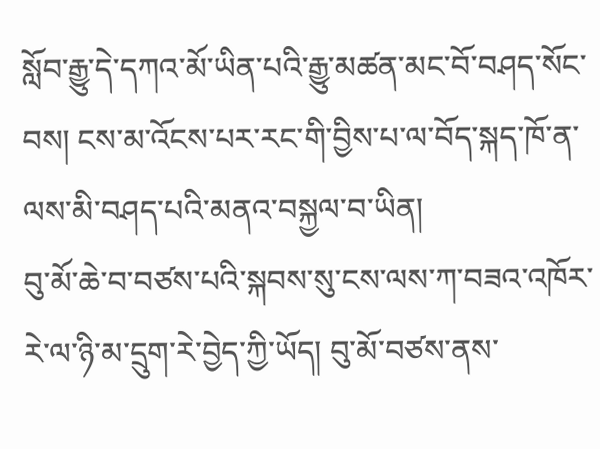སློབ་རྒྱུ་དེ་དཀའ་མོ་ཡིན་པའི་རྒྱུ་མཚན་མང་བོ་བཤད་སོང་བས། ངས་མ་འོངས་པར་རང་གི་བྱིས་པ་ལ་བོད་སྐད་ཁོ་ན་ལས་མི་བཤད་པའི་མནའ་བསྐྱལ་བ་ཡིན།
བུ་མོ་ཆེ་བ་བཙས་པའི་སྐབས་སུ་ངས་ལས་ཀ་བཟའ་འཁོར་རེ་ལ་ཉི་མ་དྲུག་རེ་བྱེད་ཀྱི་ཡོད། བུ་མོ་བཙས་ནས་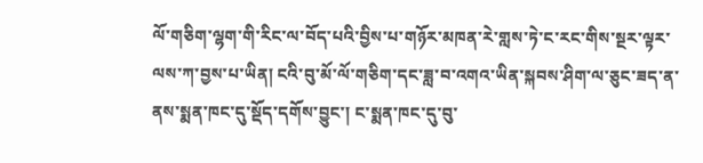ལོ་གཅིག་ལྷག་གི་རིང་ལ་བོད་པའི་བྱིས་པ་གཉོར་མཁན་རེ་གླས་ཏེ་ང་རང་གིས་སྔར་ལྟར་ལས་ཀ་བྱས་པ་ཡིན། ངའི་བུ་མོ་ལོ་གཅིག་དང་ཟླ་བ་འགའ་ཡིན་སྐབས་ཤིག་ལ་ཅུང་ཟད་ན་ནས་སྨན་ཁང་དུ་སྡོད་དགོས་བྱུང་། ང་སྨན་ཁང་དུ་བུ་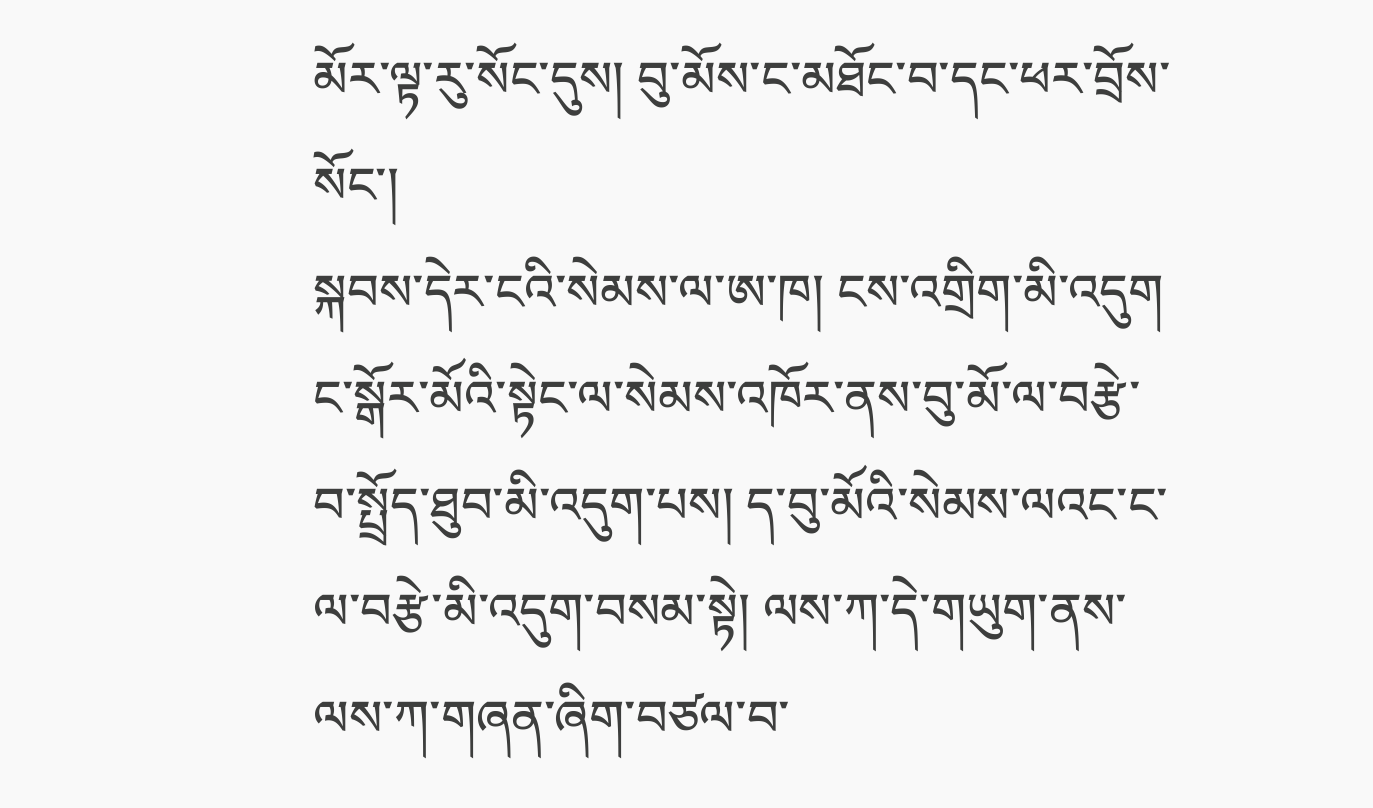མོར་ལྟ་རུ་སོང་དུས། བུ་མོས་ང་མཐོང་བ་དང་ཕར་བྲོས་སོང་།
སྐབས་དེར་ངའི་སེམས་ལ་ཨ་ཁ། ངས་འགྲིག་མི་འདུག ང་སྒོར་མོའི་སྟེང་ལ་སེམས་འཁོར་ནས་བུ་མོ་ལ་བརྩེ་བ་སྤྲོད་ཐུབ་མི་འདུག་པས། ད་བུ་མོའི་སེམས་ལའང་ང་ལ་བརྩེ་མི་འདུག་བསམ་སྟེ། ལས་ཀ་དེ་གཡུག་ནས་ལས་ཀ་གཞན་ཞིག་བཙལ་བ་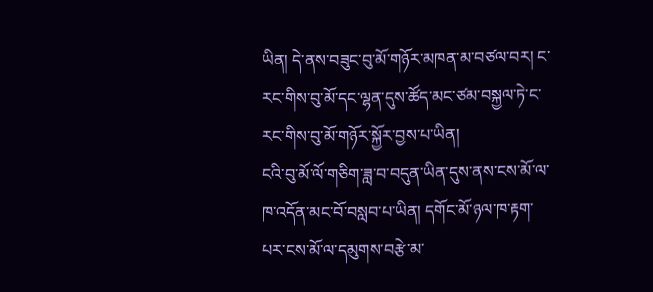ཡིན། དེ་ནས་བཟུང་བུ་མོ་གཉོར་མཁན་མ་བཙལ་བར། ང་རང་གིས་བུ་མོ་དང་ལྷན་དུས་ཚོད་མང་ཙམ་བསྐྱལ་ཏེ་ང་རང་གིས་བུ་མོ་གཉོར་སྐྱོར་བྱས་པ་ཡིན།
ངའི་བུ་མོ་ལོ་གཅིག་ཟླ་བ་བདུན་ཡིན་དུས་ནས་ངས་མོ་ལ་ཁ་འདོན་མང་བོ་བསླབ་པ་ཡིན། དགོང་མོ་ཉལ་ཁ་རྟག་པར་ངས་མོ་ལ་དམུགས་བརྩེ་མ་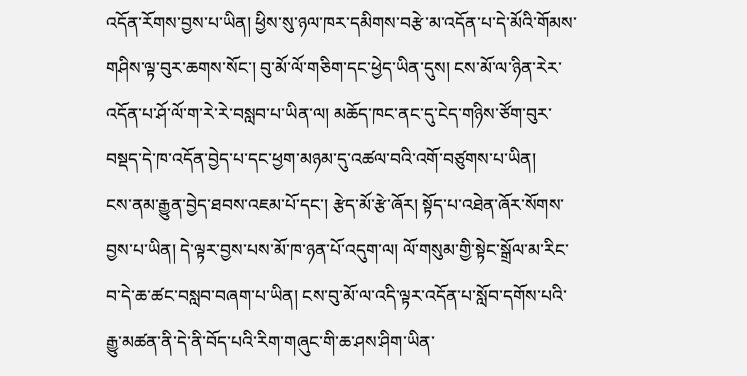འདོན་རོགས་བྱས་པ་ཡིན། ཕྱིས་སུ་ཉལ་ཁར་དམིགས་བརྩེ་མ་འདོན་པ་དེ་མོའི་གོམས་གཤིས་ལྟ་བུར་ཆགས་སོང་། བུ་མོ་ལོ་གཅིག་དང་ཕྱེད་ཡིན་དུས། ངས་མོ་ལ་ཉིན་རེར་འདོན་པ་ཤོ་ལོ་ག་རེ་རེ་བསླབ་པ་ཡིན་ལ། མཆོད་ཁང་ནང་དུ་ངེད་གཉིས་ཙོག་བུར་བསྡད་དེ་ཁ་འདོན་བྱེད་པ་དང་ཕྱག་མཉམ་དུ་འཚལ་བའི་འགོ་བཙུགས་པ་ཡིན།
ངས་ནམ་རྒྱུན་བྱེད་ཐབས་འཇམ་པོ་དང་། རྩེད་མོ་རྩེ་ཞོར། སྟོད་པ་འཐེན་ཞོར་སོགས་བྱས་པ་ཡིན། དེ་ལྟར་བྱས་པས་མོ་ཁ་ཉན་པོ་འདུག་ལ། ལོ་གསུམ་གྱི་སྟེང་སྒྲོལ་མ་རིང་བ་དེ་ཆ་ཚང་བསླབ་བཞག་པ་ཡིན། ངས་བུ་མོ་ལ་འདི་ལྟར་འདོན་པ་སློབ་དགོས་པའི་རྒྱུ་མཚན་ནི་དེ་ནི་བོད་པའི་རིག་གཞུང་གི་ཆ་ཤས་ཤིག་ཡིན་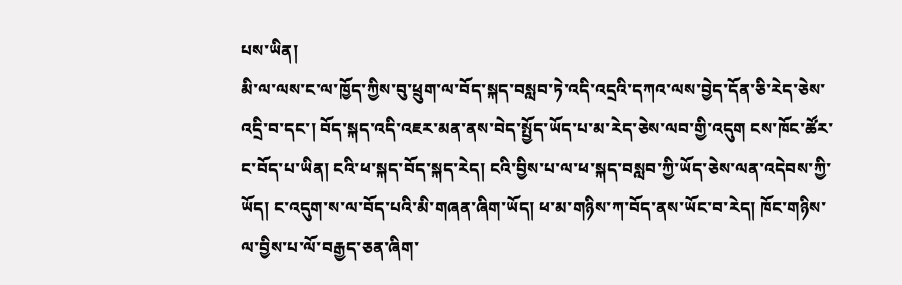པས་ཡིན།
མི་ལ་ལས་ང་ལ་ཁྱོད་ཀྱིས་བུ་ཕྲུག་ལ་བོད་སྐད་བསླབ་ཏེ་འདི་འདྲའི་དཀའ་ལས་བྱེད་དོན་ཅི་རེད་ཅེས་འདྲི་བ་དང་། བོད་སྐད་འདི་འཇར་མན་ནས་བེད་སྤྱོད་ཡོད་པ་མ་རེད་ཅེས་ལབ་གྱི་འདུག ངས་ཁོང་ཚོར་ང་བོད་པ་ཡིན། ངའི་ཕ་སྐད་བོད་སྐད་རེད། ངའི་བྱིས་པ་ལ་ཕ་སྐད་བསླབ་ཀྱི་ཡོད་ཅེས་ལན་འདེབས་ཀྱི་ཡོད། ང་འདུག་ས་ལ་བོད་པའི་མི་གཞན་ཞིག་ཡོད། ཕ་མ་གཉིས་ཀ་བོད་ནས་ཡོང་བ་རེད། ཁོང་གཉིས་ལ་བྱིས་པ་ལོ་བརྒྱད་ཅན་ཞིག་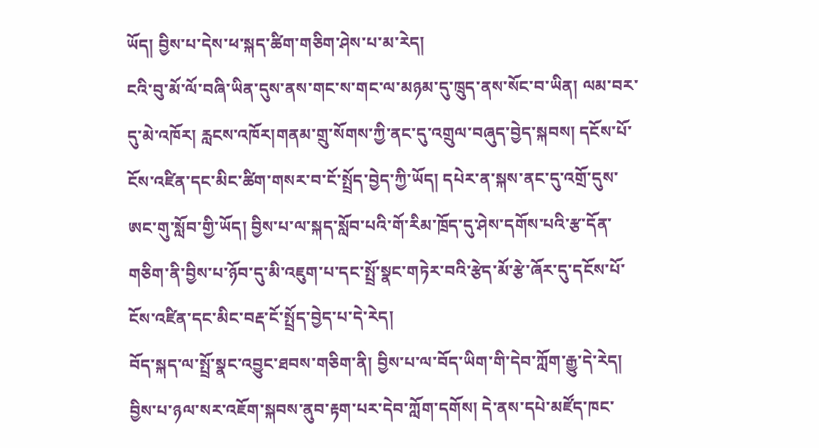ཡོད། བྱིས་པ་དེས་ཕ་སྐད་ཚིག་གཅིག་ཤེས་པ་མ་རེད།
ངའི་བུ་མོ་ལོ་བཞི་ཡིན་དུས་ནས་གང་ས་གང་ལ་མཉམ་དུ་ཁྲུད་ནས་སོང་བ་ཡིན། ལམ་བར་དུ་མེ་འཁོར། རླངས་འཁོར།གནམ་གྲུ་སོགས་ཀྱི་ནང་དུ་འགྲུལ་བཞུད་བྱེད་སྐབས། དངོས་པོ་ངོས་འཛིན་དང་མིང་ཚིག་གསར་བ་ངོ་སྤྲོད་བྱེད་ཀྱི་ཡོད། དཔེར་ན་སྐས་ནང་དུ་འགྲོ་དུས་ཨང་གུ་སློབ་གྱི་ཡོད། བྱིས་པ་ལ་སྐད་སློབ་པའི་གོ་རིམ་ཁྲོད་དུ་ཤེས་དགོས་པའི་རྩ་དོན་གཅིག་ནི་བྱིས་པ་ཉོབ་དུ་མི་འཇུག་པ་དང་སྤྲོ་སྣང་གཏེར་བའི་རྩེད་མོ་རྩེ་ཞོར་དུ་དངོས་པོ་ངོས་འཛིན་དང་མིང་བརྡ་ངོ་སྤྲོད་བྱེད་པ་དེ་རེད།
བོད་སྐད་ལ་སྤྲོ་སྣང་འབྱུང་ཐབས་གཅིག་ནི། བྱིས་པ་ལ་བོད་ཡིག་གི་དེབ་ཀློག་རྒྱུ་དེ་རེད། བྱིས་པ་ཉལ་སར་འཇོག་སྐབས་ནུབ་རྟག་པར་དེབ་ཀློག་དགོས། དེ་ནས་དཔེ་མཛོད་ཁང་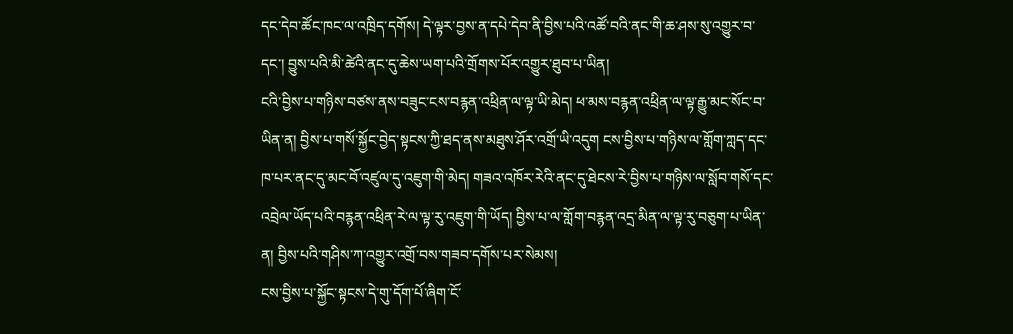དང་དེབ་ཚོང་ཁང་ལ་འཁྲིད་དགོས། དེ་ལྟར་བྱས་ན་དཔེ་དེབ་ནི་བྱིས་པའི་འཚོ་བའི་ནང་གི་ཆ་ཤས་སུ་འགྱུར་བ་དང་། བྱུས་པའི་མི་ཚེའི་ནང་དུ་ཆེས་ཡག་པའི་གྲོགས་པོར་འགྱུར་ཐུབ་པ་ཡིན།
ངའི་བྱིས་པ་གཉིས་བཙས་ནས་བཟུང་ངས་བརྙན་འཕྲིན་ལ་ལྟ་ཡི་མེད། ཕ་མས་བརྙན་འཕྲིན་ལ་ལྟ་རྒྱུ་མང་སོང་བ་ཡིན་ན། བྱིས་པ་གསོ་སྐྱོང་བྱེད་སྟངས་ཀྱི་ཐད་ནས་མཐུས་ཤོར་འགྲོ་ཡི་འདུག ངས་བྱིས་པ་གཉིས་ལ་གློག་ཀླད་དང་ཁ་པར་ནང་དུ་མང་བོ་འཛུལ་དུ་འཇུག་གི་མེད། གཟའ་འཁོར་རེའི་ནང་དུ་ཐེངས་རེ་བྱིས་པ་གཉིས་ལ་སློབ་གསོ་དང་འབྲེལ་ཡོད་པའི་བརྙན་འཕྲིན་རེ་ལ་ལྟ་རུ་འཇུག་གི་ཡོད། བྱིས་པ་ལ་གློག་བརྙན་འདྲ་མིན་ལ་ལྟ་རུ་བཅུག་པ་ཡིན་ན། བྱིས་པའི་གཤིས་ཀ་འགྱུར་འགྲོ་བས་གཟབ་དགོས་པར་སེམས།
ངས་བྱིས་པ་སྐྱོང་སྟངས་དེ་གུ་དོག་པོ་ཞིག་ངོ་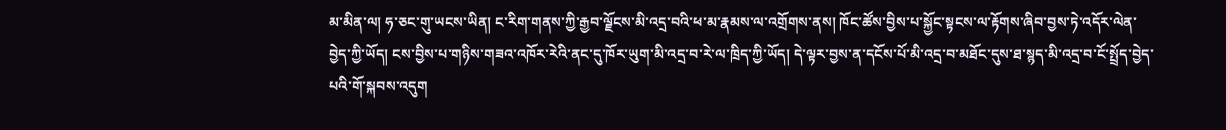མ་མིན་ལ། ཧ་ཅང་གུ་ཡངས་ཡིན། ང་རིག་གནས་ཀྱི་རྒྱབ་ལྗོངས་མི་འདྲ་བའི་ཕ་མ་རྣམས་ལ་འགྲོགས་ནས། ཁོང་ཚོས་བྱིས་པ་སྐྱོང་སྟངས་ལ་རྟོགས་ཞིབ་བྱས་ཏེ་འདོར་ལེན་བྱེད་ཀྱི་ཡོད། ངས་བྱིས་པ་གཉིས་གཟའ་འཁོར་རེའི་ནང་དུ་ཁོར་ཡུག་མི་འདྲ་བ་རེ་ལ་ཁྲིད་ཀྱི་ཡོད། དེ་ལྟར་བྱས་ན་དངོས་པོ་མི་འདྲ་བ་མཐོང་དུས་ཐ་སྙད་མི་འདྲ་བ་ངོ་སྤྲོད་བྱེད་པའི་གོ་སྐབས་འདུག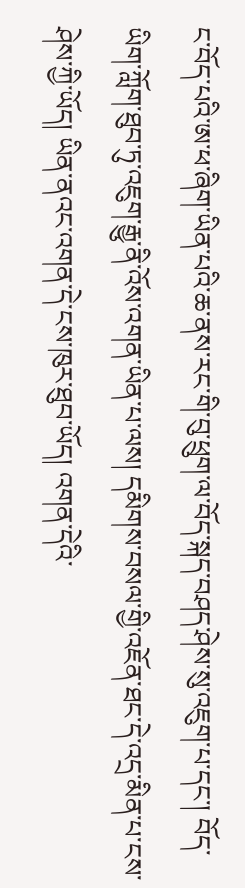ང་བོད་པའི་ཨ་ཕ་ཞིག་ཡིན་པའི་ཆ་ནས་རང་གི་བུ་ཕྲུག་ལ་བོད་སྐད་བཤད་ཤེས་སུ་འཇུག་པ་དང་། བོད་ཡིག་ཀློག་ཐུབ་ཏུ་འཇུག་རྒྱུ་ནི་འོས་འགན་ཡིན་པ་ལས། དམིགས་བསལ་གྱི་འཇོན་ཐང་དེ་འདྲ་མིན་པ་ངས་ཤེས་ཀྱི་ཡོད། ཡིན་ནའང་འགན་དེ་ངས་ཁུར་ཐུབ་ཡོད། འགན་དེའི་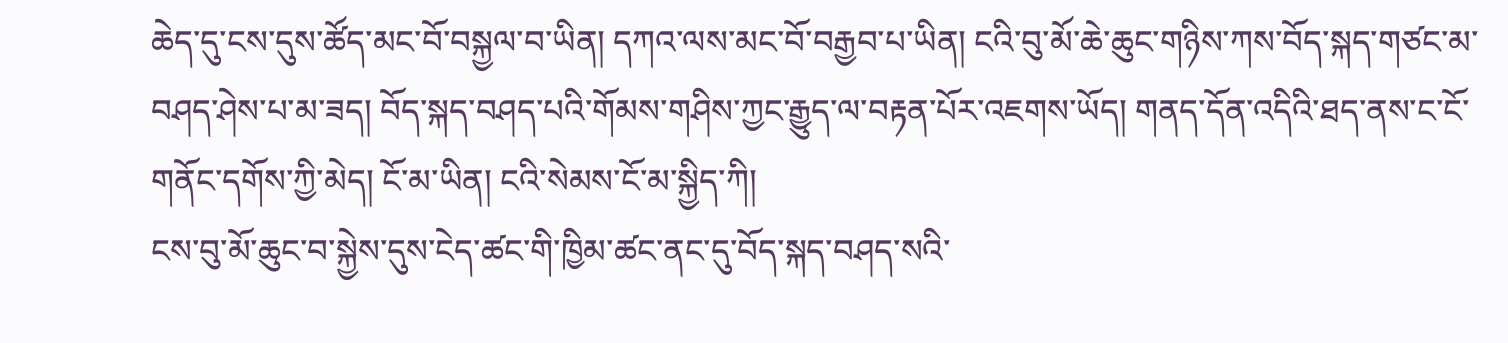ཆེད་དུ་ངས་དུས་ཚོད་མང་བོ་བསྐྱལ་བ་ཡིན། དཀའ་ལས་མང་བོ་བརྒྱབ་པ་ཡིན། ངའི་བུ་མོ་ཆེ་ཆུང་གཉིས་ཀས་བོད་སྐད་གཙང་མ་བཤད་ཤེས་པ་མ་ཟད། བོད་སྐད་བཤད་པའི་གོམས་གཤིས་ཀྱང་རྒྱུད་ལ་བརྟན་པོར་འཇགས་ཡོད། གནད་དོན་འདིའི་ཐད་ནས་ང་ངོ་གནོང་དགོས་ཀྱི་མེད། ངོ་མ་ཡིན། ངའི་སེམས་ངོ་མ་སྐྱིད་ཀི།
ངས་བུ་མོ་ཆུང་བ་སྐྱེས་དུས་ངེད་ཚང་གི་ཁྱིམ་ཚང་ནང་དུ་བོད་སྐད་བཤད་སའི་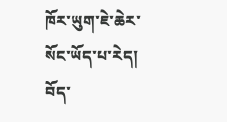ཁོར་ཡུག་ཇེ་ཆེར་སོང་ཡོད་པ་རེད། བོད་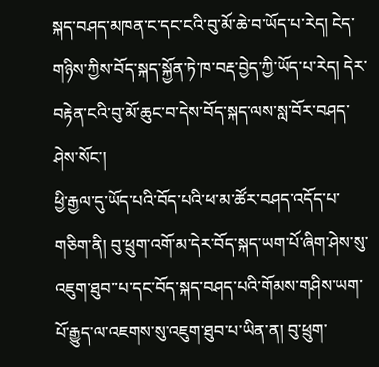སྐད་བཤད་མཁན་ང་དང་ངའི་བུ་མོ་ཆེ་བ་ཡོད་པ་རེད། ངེད་གཉིས་ཀྱིས་བོད་སྐད་སྐྱོན་ཏེ་ཁ་བརྡ་བྱེད་ཀྱི་ཡོད་པ་རེད། དེར་བརྟེན་ངའི་བུ་མོ་ཆུང་བ་དེས་བོད་སྐད་ལས་སླ་བོར་བཤད་ཤེས་སོང་།
ཕྱི་རྒྱལ་དུ་ཡོད་པའི་བོད་པའི་ཕ་མ་ཚོར་བཤད་འདོད་པ་གཅིག་ནི། བུ་ཕྲུག་འགོ་མ་དེར་བོད་སྐད་ཡག་པོ་ཞིག་ཤེས་སུ་འཇུག་ཐུབ་་པ་དང་བོད་སྐད་བཤད་པའི་གོམས་གཤིས་ཡག་པོ་རྒྱུད་ལ་འཇགས་སུ་འཇུག་ཐུབ་པ་ཡིན་ན། བུ་ཕྲུག་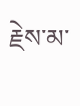རྗེས་མ་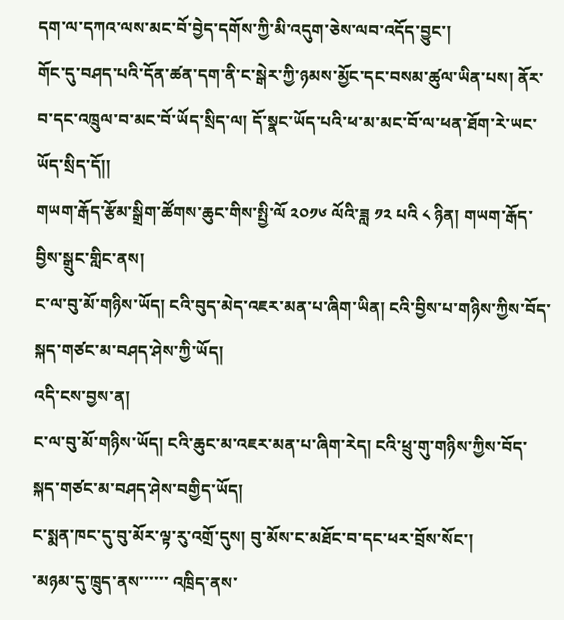དག་ལ་དཀའ་ལས་མང་བོ་བྱེད་དགོས་ཀྱི་མི་འདུག་ཅེས་ལབ་འདོད་བྱུང་།
གོང་དུ་བཤད་པའི་དོན་ཚན་དག་ནི་ང་སྒེར་ཀྱི་ཉམས་མྱོང་དང་བསམ་ཚུལ་ཡིན་པས། ནོར་བ་དང་འཁྲུལ་བ་མང་བོ་ཡོད་སྲིད་ལ། དོ་སྣང་ཡོད་པའི་ཕ་མ་མང་བོ་ལ་ཕན་ཐོག་རེ་ཡང་ཡོད་སྲིད་དོ།།
གཡག་རྒོད་རྩོམ་སྒྲིག་ཚོགས་ཆུང་གིས་སྤྱི་ལོ ༢༠༡༦ ལོའི་ཟླ ༡༢ པའི ༨ ཉིན། གཡག་རྒོད་བྱིས་སྒྲུང་གླིང་ནས།
ང་ལ་བུ་མོ་གཉིས་ཡོད། ངའི་བུད་མེད་འཇར་མན་པ་ཞིག་ཡིན། ངའི་བྱིས་པ་གཉིས་ཀྱིས་བོད་སྐད་གཙང་མ་བཤད་ཤེས་ཀྱི་ཡོད།
འདི་ངས་བྱས་ན།
ང་ལ་བུ་མོ་གཉིས་ཡོད། ངའི་ཆུང་མ་འཇར་མན་པ་ཞིག་རེད། ངའི་ཕྲུ་གུ་གཉིས་ཀྱིས་བོད་སྐད་གཙང་མ་བཤད་ཤེས་བགྱིད་ཡོད།
ང་སྨན་ཁང་དུ་བུ་མོར་ལྟ་རུ་འགྲོ་དུས། བུ་མོས་ང་མཐོང་བ་དང་ཕར་བྲོས་སོང་།
་མཉམ་དུ་ཁྲུད་ནས་་་་་་ འཁྲིད་ནས་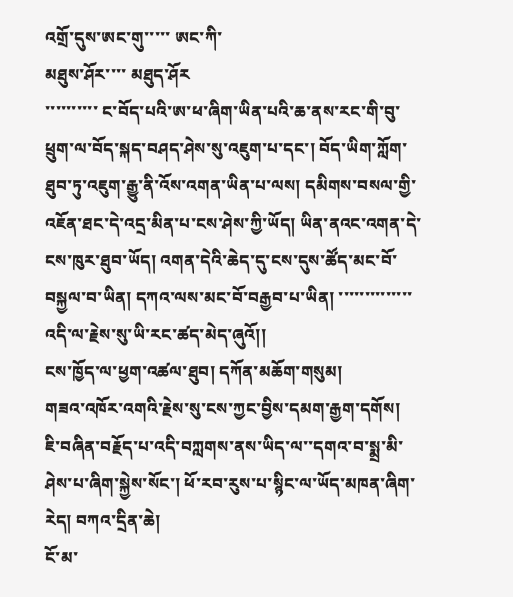འགྲོ་དུས་ཨང་གུ་་་་་ ཨང་ཀི་
མཐུས་ཤོར་་་་ མཐུད་ཤོར
་་་་་་་་་་ ང་བོད་པའི་ཨ་ཕ་ཞིག་ཡིན་པའི་ཆ་ནས་རང་གི་བུ་ཕྲུག་ལ་བོད་སྐད་བཤད་ཤེས་སུ་འཇུག་པ་དང་། བོད་ཡིག་ཀློག་ཐུབ་ཏུ་འཇུག་རྒྱུ་ནི་འོས་འགན་ཡིན་པ་ལས། དམིགས་བསལ་གྱི་འཇོན་ཐང་དེ་འདྲ་མིན་པ་ངས་ཤེས་ཀྱི་ཡོད། ཡིན་ནའང་འགན་དེ་ངས་ཁུར་ཐུབ་ཡོད། འགན་དེའི་ཆེད་དུ་ངས་དུས་ཚོད་མང་བོ་བསྐྱལ་བ་ཡིན། དཀའ་ལས་མང་བོ་བརྒྱབ་པ་ཡིན། ་་་་་་་་་་་་་་
འདི་ལ་རྗེས་སུ་ཡི་རང་ཚད་མེད་ཞུའོ།།
ངས་ཁྱོད་ལ་ཕྱག་འཚལ་ཐུབ། དཀོན་མཆོག་གསུམ།
གཟའ་འཁོར་འགའི་རྗེས་སུ་ངས་ཀྱང་བྱིས་དམག་རྒྱག་དགོས།
ཇི་བཞིན་བརྗོད་པ་འདི་བཀླགས་ནས་ཡིད་ལ་་དགའ་བ་སྨྲ་མི་ཤེས་པ་ཞིག་སྐྱེས་སོང་། ཕོ་རབ་རུས་པ་སྙིང་ལ་ཡོད་མཁན་ཞིག་རེད། བཀའ་དྲིན་ཆེ།
ངོ་མ་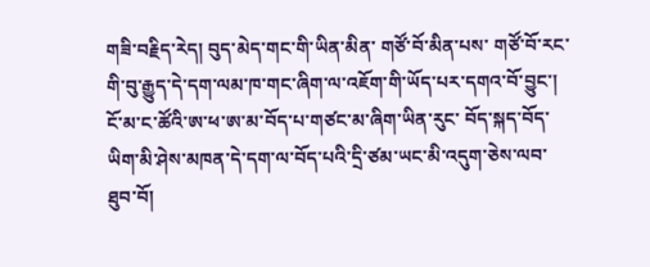གཟི་བརྗིད་རེད། བུད་མེད་གང་གི་ཡིན་མིན་ གཙོ་བོ་མིན་པས་ གཙོ་བོ་རང་གི་བུ་རྒྱུད་དེ་དག་ལམ་ཁ་གང་ཞིག་ལ་འཇོག་གི་ཡོད་པར་དགའ་བོ་བྱུང་། ངོ་མ་ང་ཚོའི་ཨ་ཕ་ཨ་མ་བོད་པ་གཙང་མ་ཞིག་ཡིན་རུང་ བོད་སྐད་བོད་ཡིག་མི་ཤེས་མཁན་དེ་དག་ལ་བོད་པའི་དྲི་ཙམ་ཡང་མི་འདུག་ཅེས་ལབ་ཐུབ་བོ།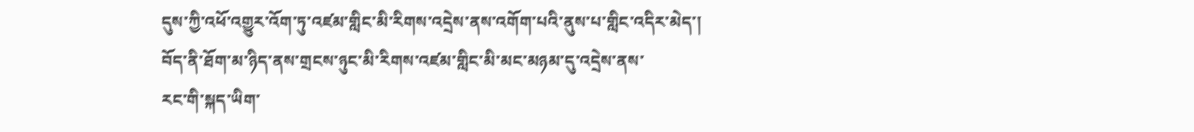དུས་ཀྱི་འཕོ་འགྱུར་འོག་ཏུ་འཛམ་གླིང་མི་རིགས་འདྲེས་ནས་འགོག་པའི་ནུས་པ་གླིང་འདིར་མེད་།
བོད་ནི་ཐོག་མ་ཉིད་ནས་གྲངས་ཉུང་མི་རིགས་འཛམ་གླིང་མི་མང་མཉམ་དུ་འདྲེས་ནས་
རང་གི་སྐད་ཡིག་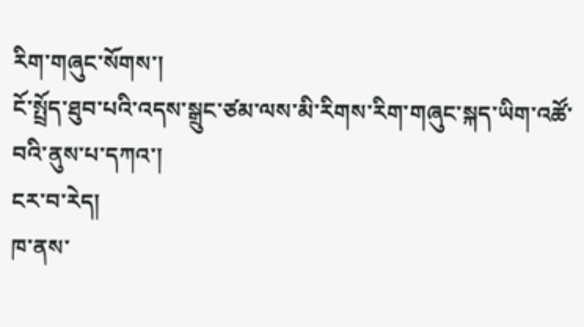རིག་གཞུང་སོགས་།
ངོ་སྤྲོད་ཐུབ་པའི་འདས་སྒྲུང་ཙམ་ལས་མི་རིགས་རིག་གཞུང་སྐད་ཡིག་འཚོ་བའི་ནུས་པ་དཀའ་།
ངར་བ་རེད།
ཁ་ནས་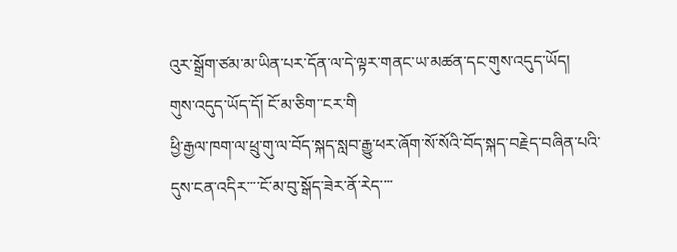འུར་སྒྲོག་ཙམ་མ་ཡིན་པར་དོན་ལ་དེ་ལྟར་གནང་ཡ་མཚན་དང་གུས་འདུད་ཡོད།
གུས་འདུད་ཡོད་དོ། ངོ་མ་ཅིག་་ངར་གི
ཕྱི་རྒྱལ་ཁག་ལ་ཕྲུ་གུ་ལ་བོད་སྐད་སླབ་རྒྱུ་ཕར་ཞོག་སོ་སོའི་བོད་སྐད་བརྗེད་བཞིན་པའི་དུས་ངན་འདིར་་་་ངོ་མ་བུ་སྒོད་ཟེར་ནོ་རེད་་་་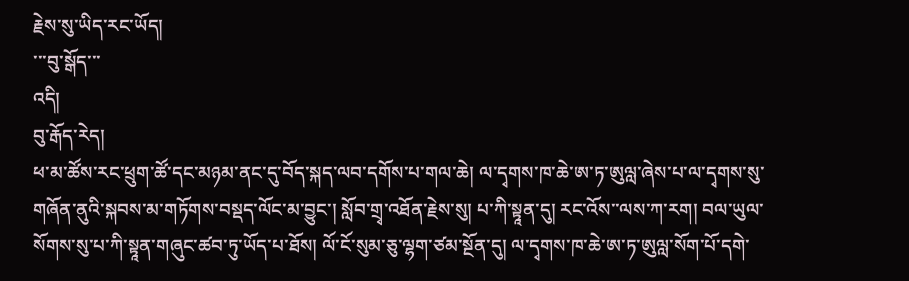རྗེས་སུ་ཡིད་རང་ཡོད།
་་་བུ་སྒོད་་་
འདི།
བུ་རྒོད་རེད།
ཕ་མ་ཚོས་རང་ཕྲུག་ཚོ་དང་མཉམ་ནང་དུ་བོད་སྐད་ལབ་དགོས་པ་གལ་ཆེ། ལ་དྭགས་ཁ་ཆེ་ཨ་ཏ་ཨུལླ་ཞེས་པ་ལ་དྭགས་སུ་གཞོན་ནུའི་སྐབས་མ་གཏོགས་བསྡད་ལོང་མ་བྱུང་། སློབ་གྲྭ་འཐོན་རྗེས་སུ། པ་ཀི་སྟཱན་དུ། རང་འོས་་ལས་ཀ་རག། བལ་ཡུལ་སོགས་སུ་པ་ཀི་སྟཱན་གཞུང་ཚབ་ཏུ་ཡོད་པ་ཐོས། ལོ་ངོ་སུམ་ཅུ་ལྷག་ཙམ་སྔོན་དུ། ལ་དྭགས་ཁ་ཆེ་ཨ་ཏ་ཨུལླ་སོག་པོ་དགེ་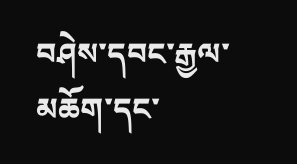བཤེས་དབང་རྒྱལ་མཆོག་དང་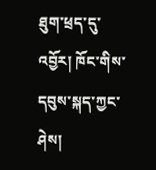ཐུག་ཕྲད་དུ་འབྱོར། ཁོང་གིས་དབུས་སྐད་ཀྱང་ཤེས།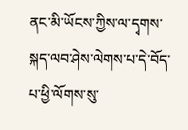ནང་མི་ཡོངས་ཀྱིས་ལ་དྭགས་སྐད་ལབ་ཤེས་ལེགས་པ་དེ་བོད་པ་ཕྱི་ལོགས་སུ་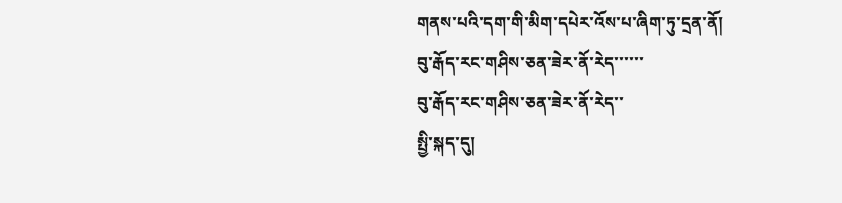གནས་པའི་དག་གི་མིག་དཔེར་འོས་པ་ཞིག་ཏུ་དྲན་ནོ།
བུ་རྒོད་རང་གཤིས་ཅན་ཟེར་ནོ་རེད་་་་་་
བུ་རྒོད་རང་གཤིས་ཅན་ཟེར་ནོ་རེད་་
སྤྱི་སྐད་དུ།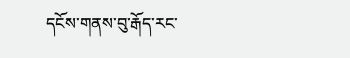དངོས་གནས་བུ་རྒོད་རང་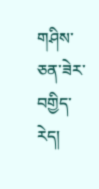གཤིས་ཅན་ཟེར་བགྱིད་རེད།